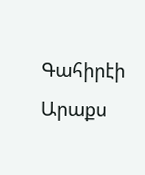Գահիրէի Արաքս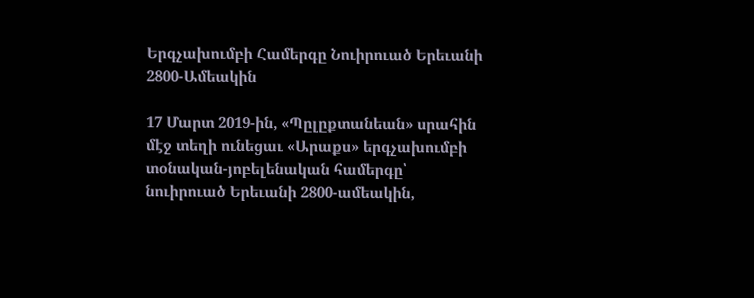Երգչախումբի Համերգը Նուիրուած Երեւանի 2800-Ամեակին

17 Մարտ 2019-ին, «Պըլըքտանեան» սրահին մէջ տեղի ունեցաւ «Արաքս» երգչախումբի տօնական-յոբելենական համերգը՝ նուիրուած Երեւանի 2800-ամեակին,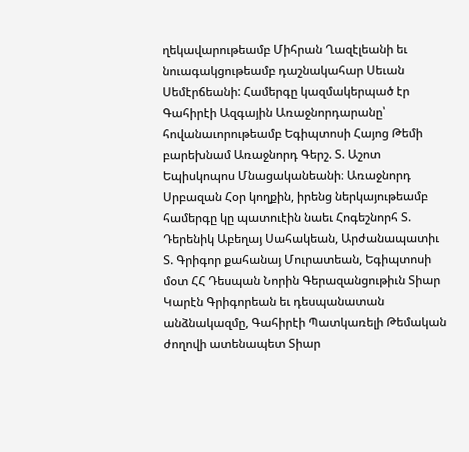ղեկավարութեամբ Միհրան Ղազէլեանի եւ նուագակցութեամբ դաշնակահար Սեւան Սեմէրճեանի: Համերգը կազմակերպած էր Գահիրէի Ազգային Առաջնորդարանը՝ հովանաւորութեամբ Եգիպտոսի Հայոց Թեմի բարեխնամ Առաջնորդ Գերշ. Տ. Աշոտ Եպիսկոպոս Մնացականեանի։ Առաջնորդ Սրբազան Հօր կողքին, իրենց ներկայութեամբ համերգը կը պատուէին նաեւ Հոգեշնորհ Տ. Դերենիկ Աբեղայ Սահակեան, Արժանապատիւ Տ. Գրիգոր քահանայ Մուրատեան, Եգիպտոսի մօտ ՀՀ Դեսպան Նորին Գերազանցութիւն Տիար Կարէն Գրիգորեան եւ դեսպանատան անձնակազմը, Գահիրէի Պատկառելի Թեմական ժողովի ատենապետ Տիար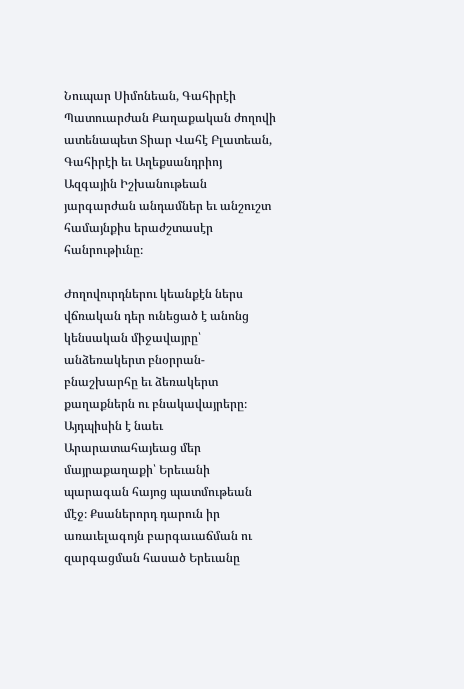Նուպար Սիմոնեան, Գահիրէի Պատուարժան Քաղաքական ժողովի ատենապետ Տիար Վահէ Բլատեան, Գահիրէի եւ Աղեքսանդրիոյ Ազգային Իշխանութեան յարգարժան անդամներ եւ անշուշտ համայնքիս երաժշտասէր հանրութիւնը։

Ժողովուրդներու կեանքէն ներս վճռական դեր ունեցած է անոնց կենսական միջավայրը՝ անձեռակերտ բնօրրան-բնաշխարհը եւ ձեռակերտ քաղաքներն ու բնակավայրերը։ Այդպիսին է նաեւ Արարատահայեաց մեր մայրաքաղաքի՝ Երեւանի պարագան հայոց պատմութեան մէջ։ Քսաներորդ դարուն իր առաւելագոյն բարգաւաճման ու զարգացման հասած Երեւանը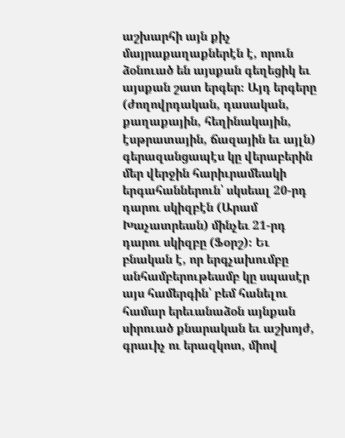աշխարհի այն քիչ մայրաքաղաքներէն է, որուն ձօնուած են այսքան գեղեցիկ եւ այսքան շատ երգեր։ Այդ երգերը (ժողովրդական, դասական, քաղաքային, հեղինակային, էսթրատային, ճազային եւ այլն) գերազանցապէս կը վերաբերին մեր վերջին հարիւրամեակի երգահաններուն՝ սկսեալ 20-րդ դարու սկիզբէն (Արամ Խաչատրեան) մինչեւ 21-րդ դարու սկիզբը (Ֆօրշ)։ Եւ բնական է, որ երգչախումբը անհամբերութեամբ կը սպասէր այս համերգին՝ բեմ հանելու համար երեւանաձօն այնքան սիրուած քնարական եւ աշխոյժ, գրաւիչ ու երազկոտ, միով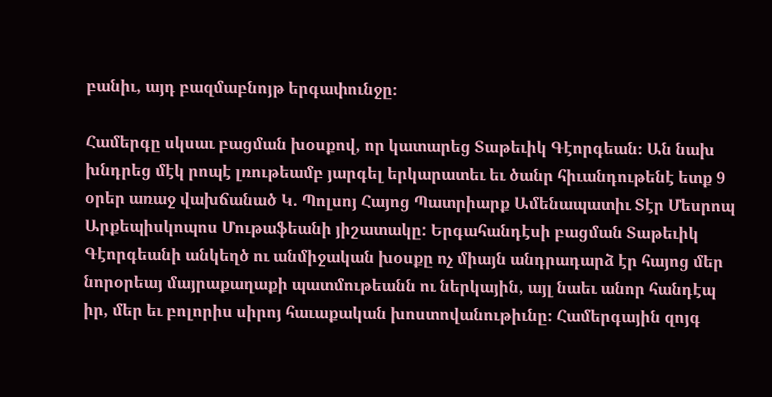բանիւ, այդ բազմաբնոյթ երգափունջը։

Համերգը սկսաւ բացման խօսքով, որ կատարեց Տաթեւիկ Գէորգեան։ Ան նախ խնդրեց մէկ րոպէ լռութեամբ յարգել երկարատեւ եւ ծանր հիւանդութենէ ետք 9 օրեր առաջ վախճանած Կ. Պոլսոյ Հայոց Պատրիարք Ամենապատիւ Տէր Մեսրոպ Արքեպիսկոպոս Մութաֆեանի յիշատակը: Երգահանդէսի բացման Տաթեւիկ Գէորգեանի անկեղծ ու անմիջական խօսքը ոչ միայն անդրադարձ էր հայոց մեր նորօրեայ մայրաքաղաքի պատմութեանն ու ներկային, այլ նաեւ անոր հանդէպ իր, մեր եւ բոլորիս սիրոյ հաւաքական խոստովանութիւնը։ Համերգային զոյգ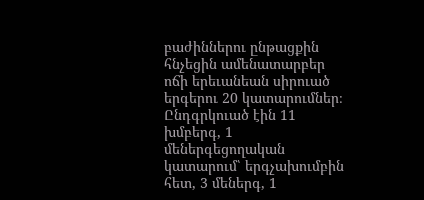բաժիններու ընթացքին հնչեցին ամենատարբեր ոճի երեւանեան սիրուած երգերու 20 կատարումներ։ Ընդգրկուած էին 11 խմբերգ, 1 մեներգեցողական կատարում՝ երգչախումբին հետ, 3 մեներգ, 1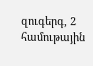զուգերգ, 2 համութային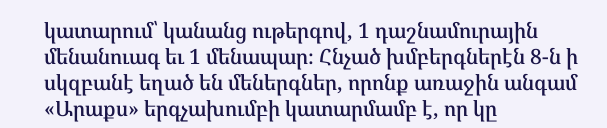կատարում՝ կանանց ութերգով, 1 դաշնամուրային մենանուագ եւ 1 մենապար։ Հնչած խմբերգներէն 8-ն ի սկզբանէ եղած են մեներգներ, որոնք առաջին անգամ «Արաքս» երգչախումբի կատարմամբ է, որ կը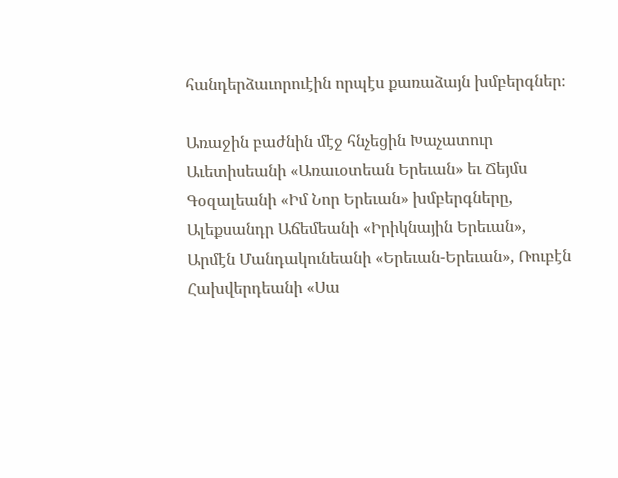հանդերձաւորուէին որպէս քառաձայն խմբերգներ։

Առաջին բաժնին մէջ հնչեցին Խաչատուր Աւետիսեանի «Առաւօտեան Երեւան» եւ Ճեյմս Գօզալեանի «Իմ Նոր Երեւան» խմբերգները, Ալեքսանդր Աճեմեանի «Իրիկնային Երեւան», Արմէն Մանդակունեանի «Երեւան-Երեւան», Ռուբէն Հախվերդեանի «Սա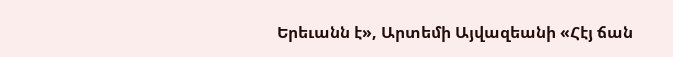Երեւանն է», Արտեմի Այվազեանի «Հէյ ճան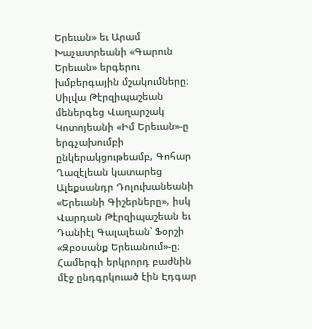Երեւան» եւ Արամ Խաչատրեանի «Գարուն Երեւան» երգերու խմբերգային մշակումները։ Սիլվա Թէրզիպաշեան մեներգեց Վաղարշակ Կոտոյեանի «Իմ Երեւան»-ը երգչախումբի ընկերակցութեամբ, Գոհար Ղազէլեան կատարեց Ալեքսանդր Դոլուխանեանի «Երեւանի Գիշերները», իսկ Վարդան Թէրզիպաշեան եւ Դանիէլ Գալալեան՝ Ֆօրշի «Զբօսանք Երեւանում»-ը։ Համերգի երկրորդ բաժնին մէջ ընդգրկուած էին Էդգար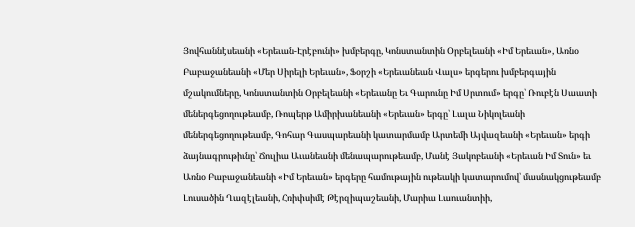Յովհաննէսեանի «Երեւան-Էրէբունի» խմբերգը, Կոնստանտին Օրբելեանի «Իմ Երեւան», Առնօ Բաբաջանեանի «Մեր Սիրելի Երեւան», Ֆօրշի «Երեւանեան Վալս» երգերու խմբերգային մշակումները, Կոնստանտին Օրբելեանի «Երեւանը Եւ Գարունը Իմ Սրտում» երգը՝ Ռուբէն Սաատի մեներգեցողութեամբ, Ռոպերթ Ամիրխանեանի «Երեւան» երգը՝ Լալա Նիկոլեանի մեներգեցողութեամբ, Գոհար Գասպարեանի կատարմամբ Արտեմի Այվազեանի «Երեւան» երգի ձայնագրութիւնը՝ Ճուլիա Աւանեանի մենապարութեամբ, Մանէ Յակոբեանի «Երեւան Իմ Տուն» եւ Առնօ Բաբաջանեանի «Իմ Երեւան» երգերը համութային ութեակի կատարումով՝ մասնակցութեամբ Լուսածին Ղազէլեանի, Հռիփսիմէ Թէրզիպաշեանի, Մարիա Լաուանտիի,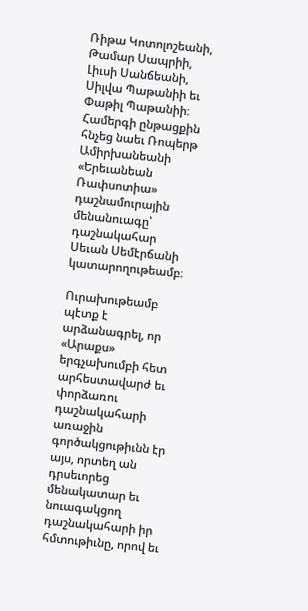Ռիթա Կոտոլոշեանի, Թամար Սապրիի, Լիւսի Սանճեանի, Սիլվա Պաթանիի եւ Փաթիլ Պաթանիի։ Համերգի ընթացքին հնչեց նաեւ Ռոպերթ Ամիրխանեանի «Երեւանեան Ռափսոտիա» դաշնամուրային մենանուագը՝ դաշնակահար Սեւան Սեմէրճանի կատարողութեամբ։

Ուրախութեամբ պէտք է արձանագրել, որ «Արաքս» երգչախումբի հետ արհեստավարժ եւ փորձառու դաշնակահարի առաջին գործակցութիւնն էր այս, որտեղ ան դրսեւորեց մենակատար եւ նուագակցող դաշնակահարի իր հմտութիւնը, որով եւ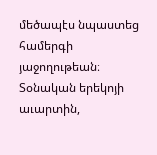մեծապէս նպաստեց համերգի յաջողութեան։ Տօնական երեկոյի աւարտին,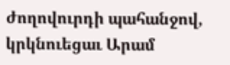ժողովուրդի պահանջով, կրկնուեցաւ Արամ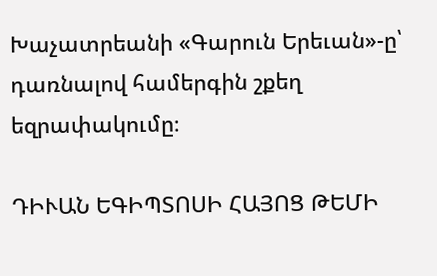Խաչատրեանի «Գարուն Երեւան»-ը՝ դառնալով համերգին շքեղ եզրափակումը։

ԴԻՒԱՆ ԵԳԻՊՏՈՍԻ ՀԱՅՈՑ ԹԵՄԻ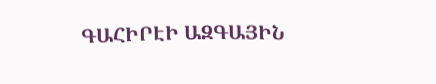ԳԱՀԻՐԷԻ ԱԶԳԱՅԻՆ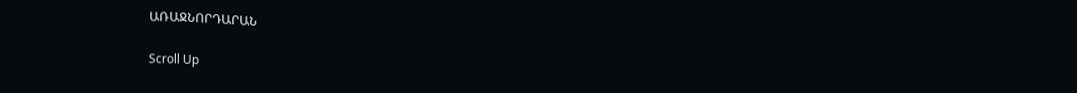ԱՌԱՋՆՈՐԴԱՐԱՆ

Scroll Up